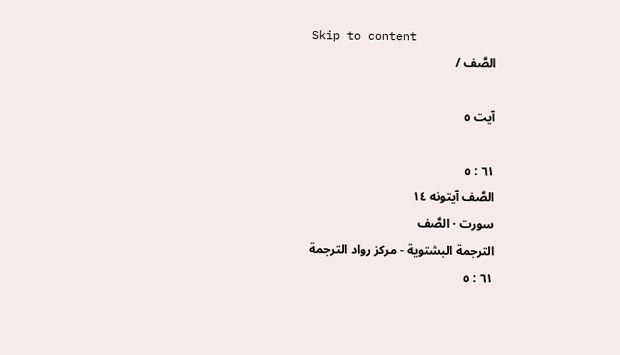Skip to content
الصَّف /

آيت ٥

٦١ : ٥
الصَّف آيتونه ١٤
سورت · الصَّف
الترجمة البشتوية - مركز رواد الترجمة
٦١ : ٥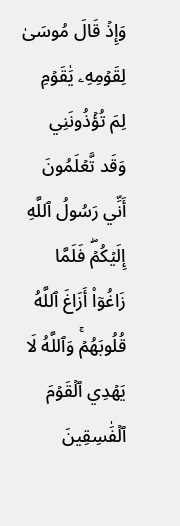وَإِذۡ قَالَ مُوسَىٰ لِقَوۡمِهِۦ يَٰقَوۡمِ لِمَ تُؤۡذُونَنِي وَقَد تَّعۡلَمُونَ أَنِّي رَسُولُ ٱللَّهِ إِلَيۡكُمۡۖ فَلَمَّا زَاغُوٓاْ أَزَاغَ ٱللَّهُ قُلُوبَهُمۡۚ وَٱللَّهُ لَا يَهۡدِي ٱلۡقَوۡمَ ٱلۡفَٰسِقِينَ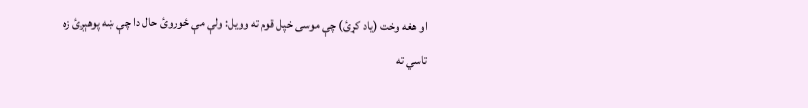او هغه وخت (ياد كړئ) چې موسى خپل قوم ته وويل: ولې مې ځوروئ حال دا چې ښه پوهېږئ زه تاسي ته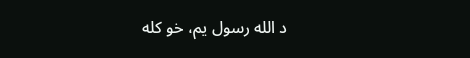د الله رسول يم، خو كله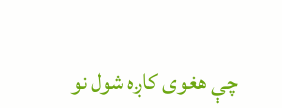چې هغوى كاږه شول نو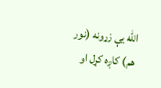الله يې زړونه (نور هم) كاږه كړل او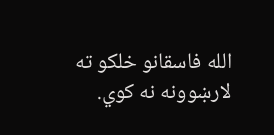الله فاسقانو خلكو ته لارښوونه نه كوي.